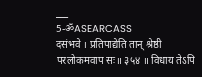___
5-ॐASEARCASS
दसंभवे । प्रतिपाद्येति तान् श्रेष्ठी परलोकमवाप सः॥ ३५४ ॥ विधाय तेऽपि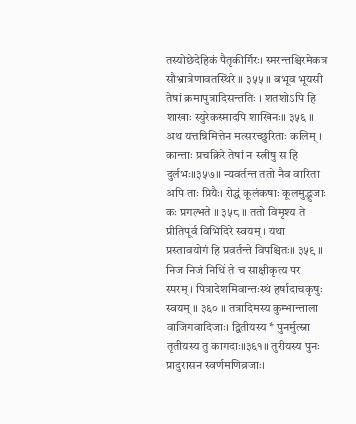तस्योछेदेहिकं पैतृकीर्गिरः। स्मरन्तश्चिरमेकत्र सौभ्रात्रेणावतस्थिरे ॥ ३५५ ॥ बभूव भूयसी तेषां क्रमापुत्रादिसन्ततिः । शतशोऽपि हि शाखाः स्युरेकस्मादपि शाखिनः॥ ३५६ ॥ अथ यत्तन्निमित्तेन मत्सरच्छुरिताः कलिम् । कान्ताः प्रचक्रिरे तेषां न स्त्रीषु स हि दुर्लभः॥३५७॥ न्यवर्तन्त ततो नैव वारिता अपि ताः प्रियैः। रोद्धं कूलंकषाः कूलमुद्भुजाः कः प्रगल्भते ॥ ३५८ ॥ ततो विमृश्य ते प्रीतिपूर्व विभिदिरे स्वयम् । यथा प्रस्तावयोगं हि प्रवर्तन्ते विपश्चितः॥ ३५९ ॥ निज निजं निधिं ते च साक्षीकृत्य पर
स्परम् । पित्रादेशमिवान्तःस्थं हर्षादाचकृषुः स्वयम् ॥ ३६० ॥ तत्रादिमस्य कुम्भान्ताला वाजिगवादिजाः। द्वितीयस्य * पुनर्मुत्स्ना तृतीयस्य तु कागदाः॥३६१॥ तुरीयस्य पुनः प्रादुरासन स्वर्णमणिव्रजाः।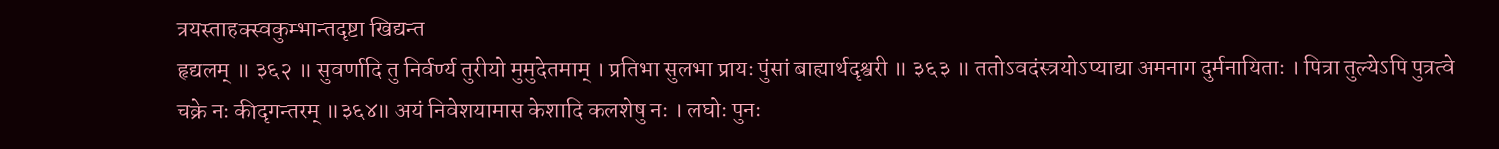त्रयस्ताहक्स्वकुम्भान्तदृष्टा खिद्यन्त
हृद्यलम् ॥ ३६२ ॥ सुवर्णादि तु निर्वर्ण्य तुरीयो मुमुदेतमाम् । प्रतिभा सुलभा प्रायः पुंसां बाह्यार्थदृश्वरी ॥ ३६३ ॥ ततोऽवदंस्त्रयोऽप्याद्या अमनाग दुर्मनायिताः । पित्रा तुल्येऽपि पुत्रत्वे चक्रे नः कीदृगन्तरम् ॥३६४॥ अयं निवेशयामास केशादि कलशेषु नः । लघोः पुनः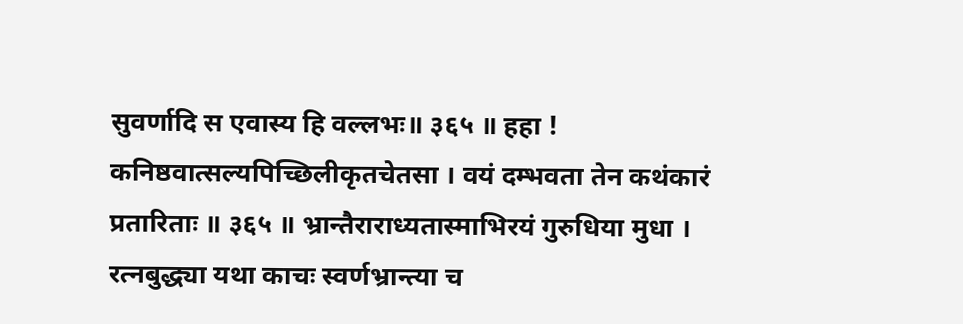सुवर्णादि स एवास्य हि वल्लभः॥ ३६५ ॥ हहा ! कनिष्ठवात्सल्यपिच्छिलीकृतचेतसा । वयं दम्भवता तेन कथंकारं प्रतारिताः ॥ ३६५ ॥ भ्रान्तैराराध्यतास्माभिरयं गुरुधिया मुधा । रत्नबुद्ध्या यथा काचः स्वर्णभ्रान्त्या च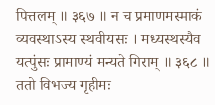पित्तलम् ॥ ३६७ ॥ न च प्रमाणमस्माकं व्यवस्थाऽस्य स्थवीयसः । मध्यस्थस्यैव यत्पुंसः प्रामाण्यं मन्यते गिराम् ॥ ३६८ ॥ ततो विभज्य गृहीमः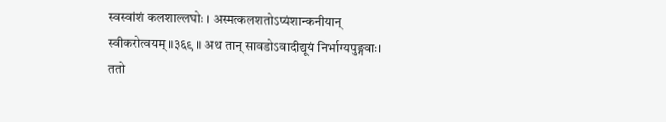स्वस्वांशं कलशाल्लघोः । अस्मत्कलशतोऽप्यंशान्कनीयान् स्वीकरोत्वयम् ॥३६९ ॥ अथ तान् सावडोऽवादीद्यूयं निर्भाग्यपुङ्गवाः। ततो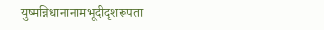युष्मन्निधानानामभूदीदृशरूपता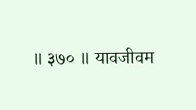॥ ३७० ॥ यावजीवम